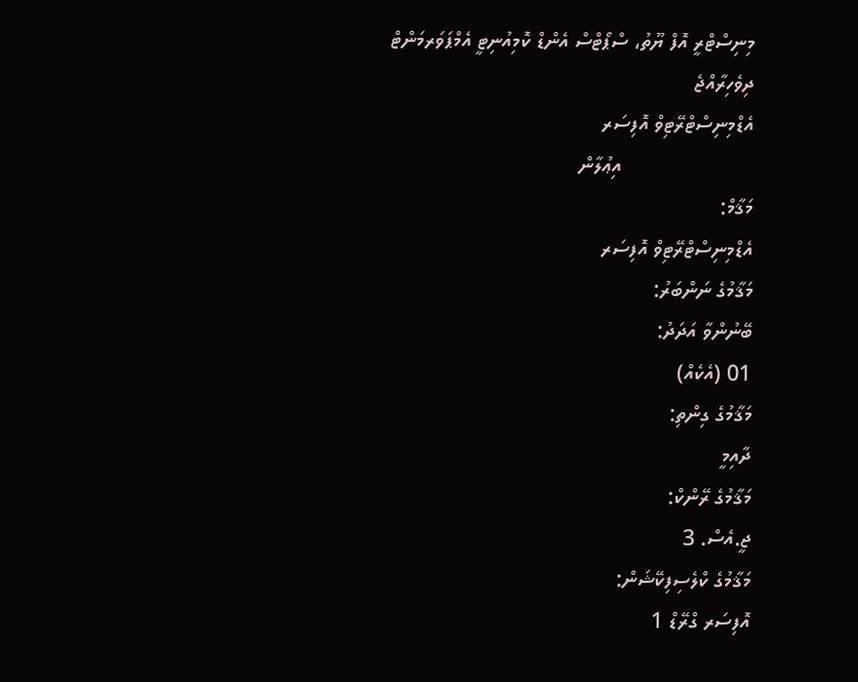މިނިސްޓްރީ އޮފް ޔޫތު، ސްޕޯޓްސް އެންޑް ކޮމިއުނިޓީ އެމްޕަވަރމަންޓް
ދިވެހިރާއްޖެ
އެޑްމިނިސްޓްރޭޓިވް އޮފިސަރ
                       އިޢުލާން
މަޤާމް:
އެޑްމިނިސްޓްރޭޓިވް އޮފިސަރ
މަޤާމުގެ ނަންބަރު:
ބޭނުންވާ އަދަދު:
01 (އެކެއް)
މަޤާމުގެ ގިންތި:
ދާއިމީ
މަޤާމުގެ ރޭންކް:
ޖީ.އެސް. 3
މަޤާމުގެ ކްލެސިފިކޭޝަން:
އޮފިސަރ ގްރޭޑް 1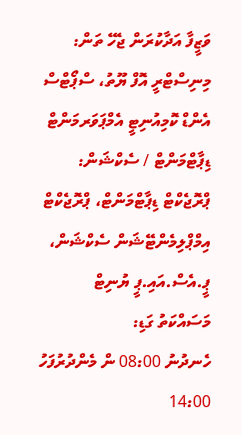ވަޒީފާ އަދާކުރަން ޖެހޭ ތަން:
މިނިސްޓްރީ އޮފް ޔޫތު، ސްޕޯޓްސް އެންޑް ކޮމިއުނިޓީ އެމްޕަވަރމަންޓް
ޑިޕާޓްމަންޓް / ސެކްޝަން:
ޕްރޮޖެކްޓް ޑިޕާޓްމަންޓް، ޕްރޮޖެކްޓް އިމްޕްލިމެންޓޭޝަން ސެކްޝަން، ޕީ.އެސް.އައި.ޕީ ޔުނިޓް
މަސައްކަތު ގަޑި:
ހެނދުނު 08:00 ން މެންދުރުފަހު 14:00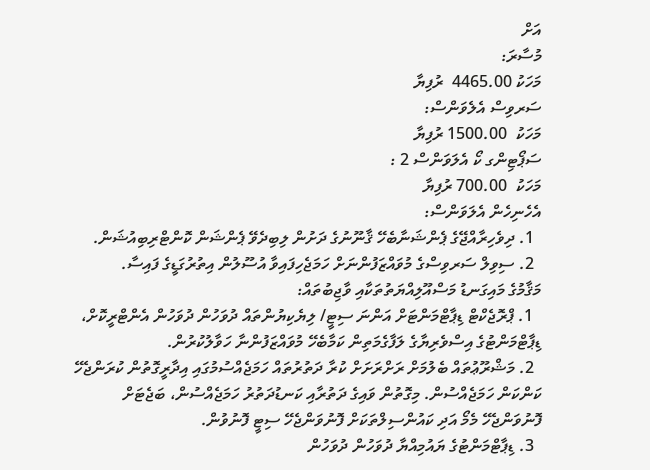އަށް
މުސާރަ:
މަހަކު 4465.00  ރުފިޔާ
ސަރވިސް އެލެވަންސް:
މަހަކު  1500.00 ރުފިޔާ
ސަޕޯޓިންގ ކޯ އެލަވަންސް 2 :
މަހަކު  700.00 ރުފިޔާ
އެހެނިހެން އެލަވަންސް:
  1. ދިވެހިރާއްޖޭގެ ޕެންޝަނާބެހޭ ޤާނޫނުގެ ދަށުން ލިބިދެވޭ ޕެންޝަން ކޮންޓްރިބިއުޝަން.
  2. ސިވިލް ސަރވިސްގެ މުވައްޒަފުންނަށް ހަމަޖެހިފައިވާ އުސޫލުން އިތުރުގަޑީގެ ފައިސާ.
މަޤާމުގެ މައިގަނޑު މަސްއޫލިއްޔަތުތަކާއި ވާޖިބުތައް:
  1. ޕްރޮޖެކްޓް ޑިޕާޓްމަންޓަށް އަންނަ ސިޓީ/ ލިޔެކިޔުންތައް ދުވަހުން ދުވަހުން އެންޓްރީކޮށް، ޑިޕާޓްމަންޓުގެ އިސްވެރިޔާގެ ލަފާގެމަތިން ކަމާބެހޭ މުވައްޒަފުންނާ ހަވާލުކުރުން.
  2. މަޝްރޫޢުތައް ބެލުމަށް ރަށްރަށަށް ކުރާ ދަތުރުތައް ހަމަޖެއްސުމުގައި އިދާރީގޮތުން ކުރަންޖެހޭ ކަންކަން ހަމަޖެއްސުން. މިގޮތުން ވައިގެ ދަތުރާއި ކަނޑުދަތުރު ހަމަޖެއްސުން، ބަޖެޓަށް ފޮނުވަންޖެހޭ މެމޯ އަދި ކައުންސިލްތަކަށް ފޮނުވަންޖެހޭ ސިޓީ ފޮނުވުން.
  3. ޑިޕާޓްމަންޓުގެ ޔައުމިއްޔާ ދުވަހުން ދުވަހުން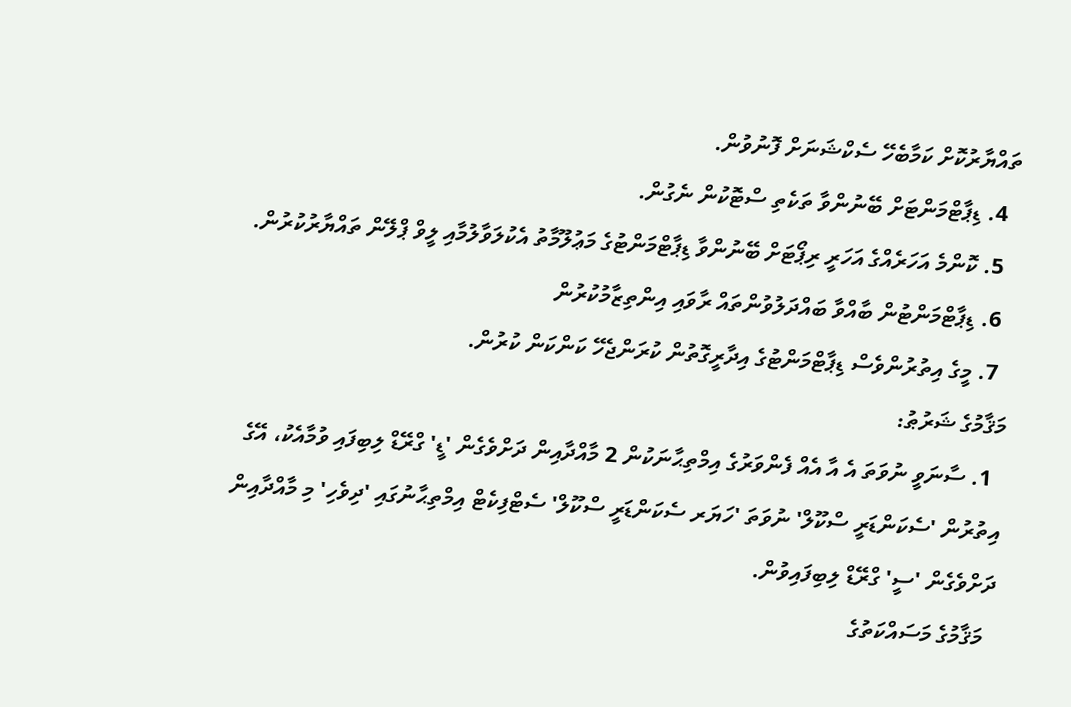ތައްޔާރުކޮށް ކަމާބެހޭ ސެކްޝަނަށް ފޮނުވުން.
  4. ޑިޕާޓްމަންޓަށް ބޭނުންވާ ތަކެތި ސްޓޮކުން ނެގުން.
  5. ކޮންމެ އަހަރެއްގެ އަހަރީ ރިޕޯޓަށް ބޭނުންވާ ޑިޕާޓްމަންޓުގެ މަޢުލޫމާތު އެކުލަވާލުމާއި ލީވް ޕްލޭން ތައްޔާރުކުރުން.
  6. ޑިޕާޓްމަންޓުން ބާއްވާ ބައްދަލުވުންތައް ރާވައި އިންތިޒާމުކުރުން
  7. މީގެ އިތުރުންވެސް ޑިޕާޓްމަންޓުގެ އިދާރީގޮތުން ކުރަންޖެހޭ ކަންކަން ކުރުން.
މަޤާމުގެ ޝަރުޠު:
  1. ސާނަވީ ނުވަތަ އެ އާ އެއް ފެންވަރުގެ އިމްތިޙާނަކުން 2 މާއްދާއިން ދަށްވެގެން 'ޑީ' ގްރޭޑް ލިބިފައި ވުމާއެކު، އޭގެ އިތުރުން 'ސެކަންޑަރީ ސްކޫލް' ނުވަތަ 'ހަޔަރ ސެކަންޑަރީ ސްކޫލް' ސެޓްފިކެޓް އިމްތިޙާނުގައި 'ދިވެހި' މި މާއްދާއިން ދަށްވެގެން 'ސީ' ގްރޭޑް ލިބިފައިވުން.
  މަޤާމުގެ މަސައްކަތުގެ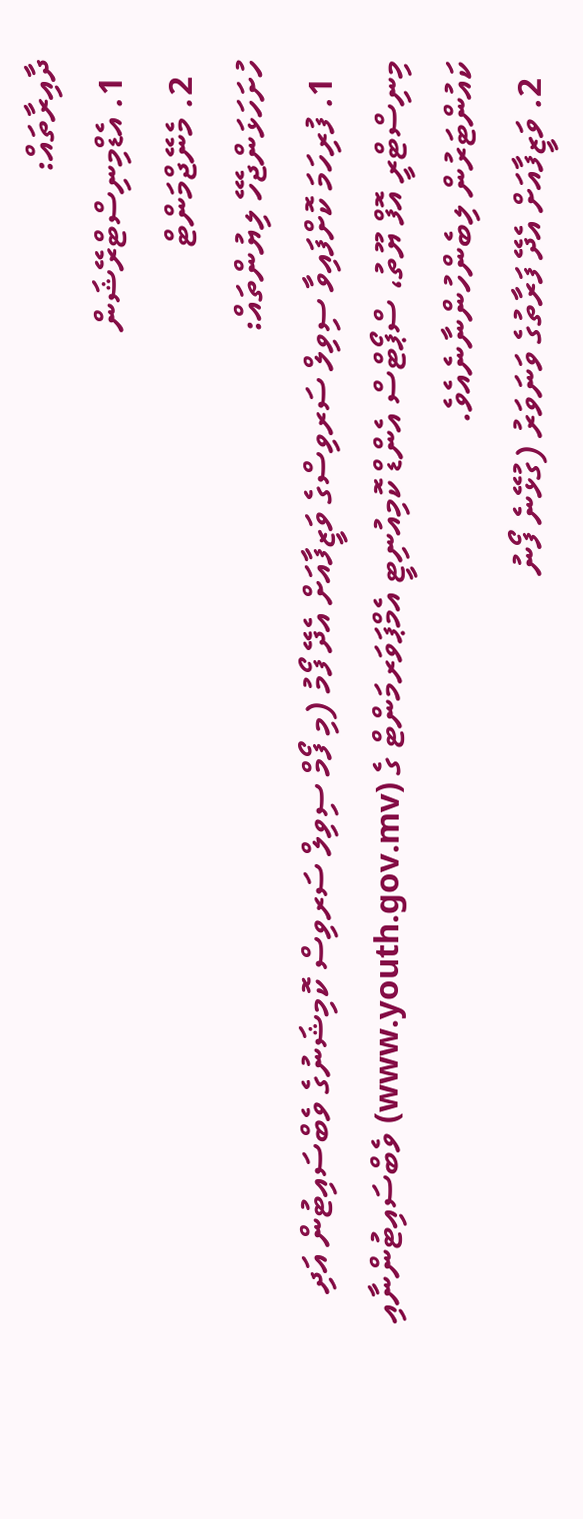ދާއިރާތައް:
  1. އެޑްމިނިސްޓްރޭޝަން
  2. މެނޭޖްމަންޓް
ހުށަހަޅަންޖެހޭ ލިޔުންތައް:
  1. ފުރިހަމަ ކޮށްފައިވާ ސިވިލް ސަރވިސްގެ ވަޒީފާއަށް އެދޭ ފޯމު (މި ފޯމް ސިވިލް ސަރވިސް ކޮމިޝަނުގެ ވެބްސައިޓުން އަދި މިނިސްޓްރީ އޮފް ޔޫތު، ސްޕޯޓްސް އެންޑް ކޮމިއުނިޓީ އެމްޕަވަރމަންޓް ގެ (www.youth.gov.mv) ވެބްސައިޓުންނާއި ކައުންޓަރުން ލިބެންހުންނާނެއެވެ.
  2. ވަޒީފާއަށް އެދޭ ފަރާތުގެ ވަނަވަރު (ގުޅޭނެ ފޯނު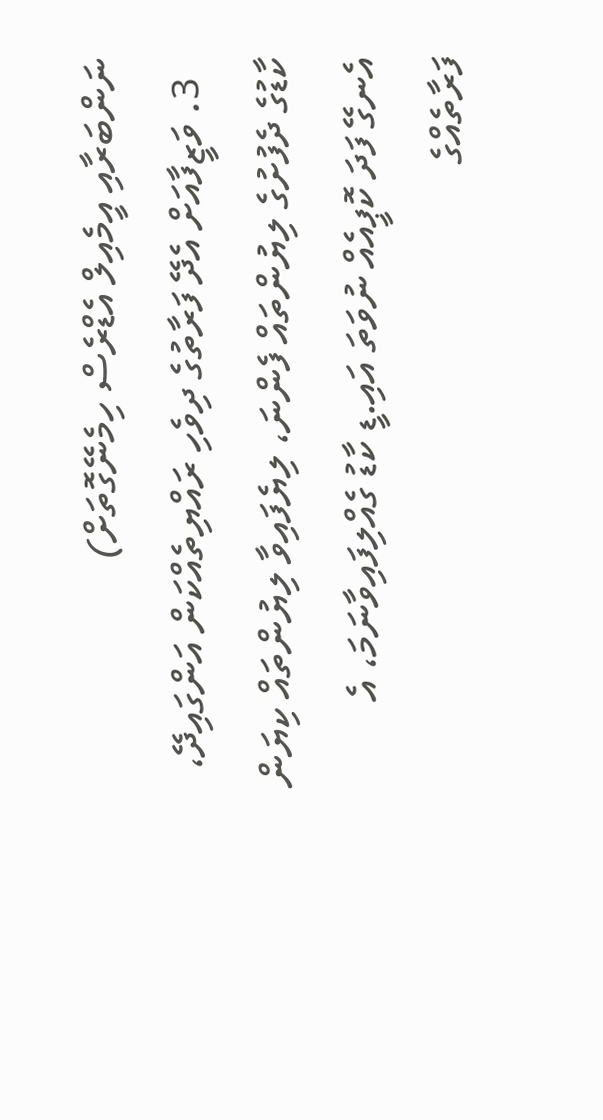ނަންބަރާއި އީމެއިލް އެޑްރެސް ހިމެނޭގޮތަށް)
  3. ވަޒީފާއަށް އެދޭ ފަރާތުގެ ދިވެހި ރައްޔިތެއްކަން އަންގައިދޭ، ކާޑުގެ ދެފުށުގެ ލިޔުންތައް ފެންނަ، ލިޔެފައިވާ ލިޔުންތައް ކިޔަން އެނގޭ ފަދަ ކޮޕީއެއް ނުވަތަ އައި.ޑީ ކާޑު ގެއްލިފައިވާނަމަ، އެ ފަރާތެއްގެ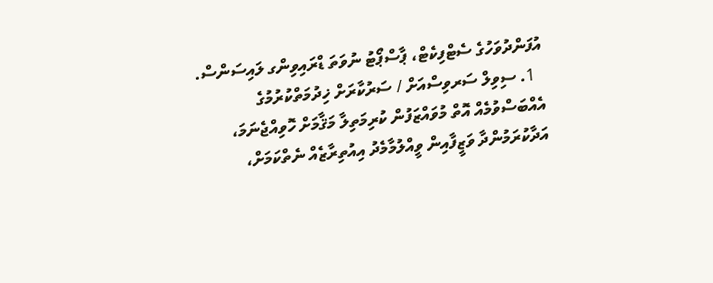އުފަންދުވަހުގެ ސެޓްފިކެޓް، ޕާސްޕޯޓު ނުވަތަ ޑްރައިވިންގ ލައިސަންސް.
  1. ސިވިލް ސަރވިސްއަށް / ސަރުކާރަށް ޚިދުމަތްކުރުމުގެ އެއްބަސްވުމެއް އޮތް މުވައްޒަފުން ކުރިމަތިލާ މަޤާމަށް ހޮވިއްޖެނަމަ، އަދާކުރަމުންދާ ވަޒީފާއިން ވީއްލުމާމެދު އިއުތިރާޒެއް ނެތްކަމަށް،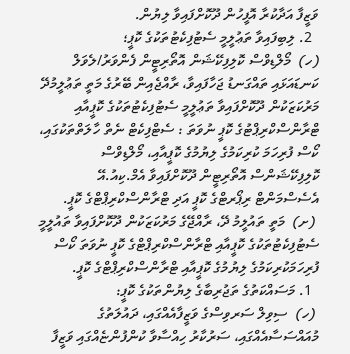ވަޒީފާ އަދާކުރާ އޮފީހުން ދޫކޮށްފައިވާ ލިޔުން.
  2. ލިބިފައިވާ ތަޢުލީމީ ސެޓުފިކެޓުތަކުގެ ކޮޕީ؛
(ހ)  މޯލްޑިވްސް ކޮލިފިކޭޝަން އޮތޯރިޓީން ފެންވަރު/ލެވަލް ކަނޑައަޅައި ތައްގަނޑު ޖަހާފައިވާ، ރާއްޖެއިން ބޭރުގެ މަތީ ތަޢުލީމުދޭ މަރުކަޒަކުން ދޫކޮށްފައިވާ ތަޢުލީމީ ސެޓުފިކެޓުތަކުގެ ކޮޕީއާއި ޓްރާންސްކްރިޕްޓުގެ ކޮޕީ ނުވަތަ : ސެޓްފިކެޓް ނެތް ހާލަތްތަކުގައި، ކޯސް ފުރިހަމަ ކުރިކަމުގެ ލިޔުމުގެ ކޮޕީއާއި، މޯލްޑިވްސް ކޮލިފިކޭޝަންސް އޮތޯރިޓީން ދޫކޮށްފައިވާ އެމް.ކިއު.އޭ އެސެސްމަންޓް ރިޕޯރޓްގެ ކޮޕީ އަދި ޓްރާންސްކްރިޕްޓްގެ ކޮޕީ.
 (ށ)  މަތީ ތައުލީމު ދޭ، ރާއްޖޭގެ މަރުކަޒަކުން ދޫކޮށްފައިވާ ތައުލީމީ ސެޓުފިކެޓުތަކުގެ ކޮޕީއާއި ޓްރާންސްކްރިޕްޓްގެ ކޮޕީ ނުވަތަ ކޯސް ފުރިހަމަކުރިކަމުގެ ލިޔުމުގެ ކޮޕީއާއި ޓްރާންސްކްރިޕްޓްގެ ކޮޕީ.
  1. މަސައްކަތުގެ ތަޖުރިބާގެ ލިޔުންތަކުގެ ކޮޕީ:
 (ހ)  ސިވިލް ސަރވިސްގެ ވަޒީފާއެއްގައި، ދައުލަތުގެ މުއައްސަސާއެއްގައި، ސަރުކާރު ހިއްސާވާ ކުންފުންޏެއްގައި ވަޒީފާ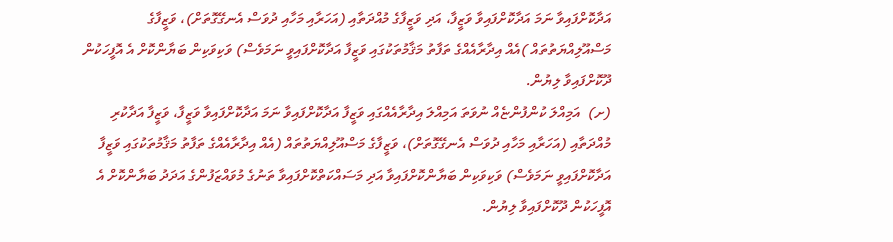އަދާކޮށްފައިވާ ނަމަ އަދާކޮށްފައިވާ ވަޒީފާ، އަދި ވަޒީފާގެ މުއްދަތާއި (އަހަރާއި މަހާއި ދުވަސް އެނގޭގޮތަށް)، ވަޒީފާގެ މަސްއޫލިއްޔަތުތައް )އެއް އިދާރާއެއްގެ ތަފާތު މަޤާމުތަކުގައި ވަޒީފާ އަދާކޮށްފައިވީ ނަމަވެސް) ވަކިވަކިން ބަޔާންކޮށް އެ އޮފީހަކުން ދޫކޮށްފައިވާ ލިޔުން.
(ށ)  އަމިއްލަ ކުންފުންޏެއް ނުވަތަ އަމިއްލަ އިދާރާއެއްގައި ވަޒީފާ އަދާކޮށްފައިވާ ނަމަ އަދާކޮށްފައިވާ ވަޒީފާ، ވަޒީފާ އަދާކުރި މުއްދަތާއި (އަހަރާއި މަހާއި ދުވަސް އެނގޭގޮތަށް)، ވަޒީފާގެ މަސްއޫލިއްޔަތުތައް (އެއް އިދާރާއެއްގެ ތަފާތު މަޤާމުތަކުގައި ވަޒީފާ އަދާކޮށްފައިވީ ނަމަވެސް) ވަކިވަކިން ބަޔާންކޮށްފައިވާ އަދި މަސައްކަތްކޮށްފައިވާ ތަނުގެ މުވައްޒަފުންގެ އަދަދު ބަޔާންކޮށް އެ އޮފީހަކުން ދޫކޮށްފައިވާ ލިޔުން.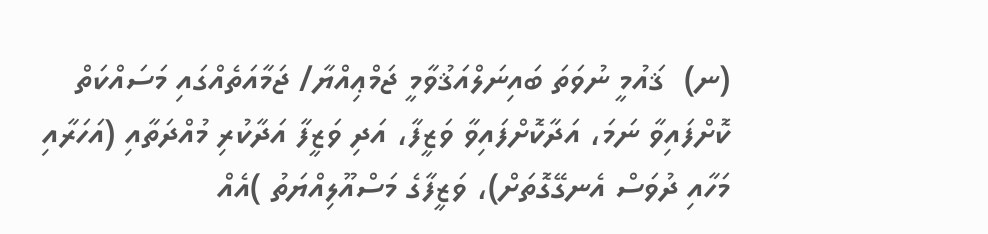(ނ)  ޤައުމީ ނުވަތަ ބައިނަލްއަޤުވާމީ ޖަމްޢިއްޔާ/ ޖަމާއަތެއްގައި މަސައްކަތް ކޮށްފައިވާ ނަމަ، އަދާކޮށްފައިވާ ވަޒީފާ، އަދި ވަޒީފާ އަދާކުރި މުއްދަތާއި (އަހަރާއި މަހާއި ދުވަސް އެނގޭގޮތަށް)، ވަޒީފާގެ މަސްއޫލިއްޔަތު )އެއް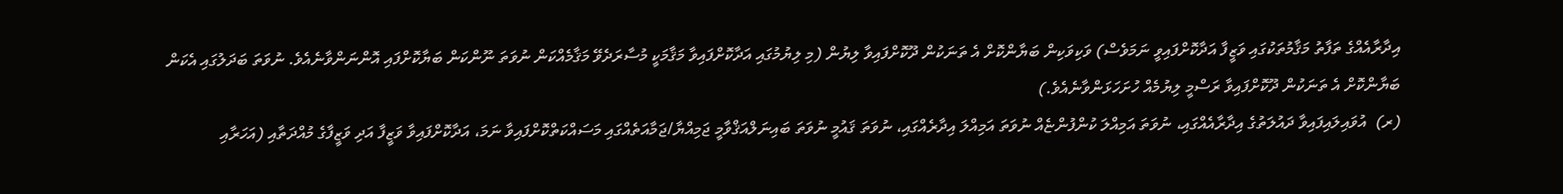އިދާރާއެއްގެ ތަފާތު މަޤާމުތަކުގައި ވަޒީފާ އަދާކޮށްފައިވީ ނަމަވެސް) ވަކިވަކިން ބަޔާންކޮށް އެ ތަނަކުން ދޫކޮށްފައިވާ ލިޔުން (މި ލިޔުމުގައި އަދާކޮށްފައިވާ މަޤާމަކީ މުސާރަދެވޭ މަޤާމެއްކަން ނުވަތަ ނޫންކަން ބަޔާކޮށްފައި އޮންނަންވާނެއެވެ. ނުވަތަ ބަދަލުގައި އެކަން ބަޔާންކޮށް އެ ތަނަކުން ދޫކޮށްފައިވާ ރަސްމީ ލިޔުމެއް ހުށަހަޅަންވާނެއެވެ.)
(ރ)  އުވައިލައިފައިވާ ދައުލަތުގެ އިދާރާއެއްގައި، ނުވަތަ އަމިއްލަ ކުންފުންޏެއް ނުވަތަ އަމިއްލަ އިދާރެއްގައި، ނުވަތަ ޤައުމީ ނުވަތަ ބައިނަލްއަޤްވާމީ ޖަމިއްޔާ/ޖަމާއަތެއްގައި މަސައްކަތްކޮށްފައިވާ ނަމަ، އަދާކޮށްފައިވާ ވަޒީފާ އަދި ވަޒީފާގެ މުއްދަތާއި (އަހަރާއި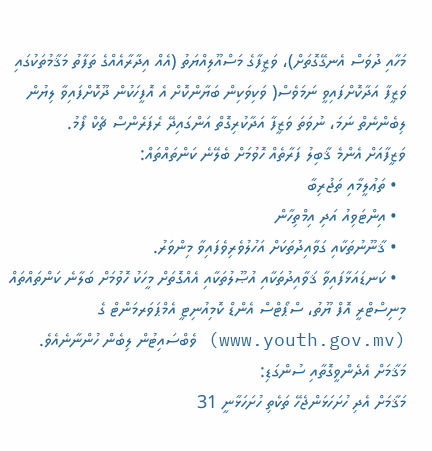މަހާއި ދުވަސް އެނގޭގޮތަށް)، ވަޒީފާގެ މަސްއޫލިއްޔަތު (އެއް އިދާރާއެއްގެ ތަފާތު މަޤާމުތަކުގައި ވަޒީފާ އަދާކޮށްފައިވީ ނަމަވެސް( ވަކިވަކިން ބަޔާންކޮށް އެ އޮފީހަކުން ދޫކޮށްފައިވާ ލިޔުން ލިބެންނެތް ނަމަ، ނުވަތަ ވަޒީފާ އަދާކުރިގޮތް އަންގައިދޭ ރެފަރެންސް ޗެކް ފޯމު.
ވަޒީފާއަށް އެންމެ ޤާބިލު ފަރާތެއް ހޮވުމަށް ބެލޭނެ ކަންތައްތައް:
  • ތަޢުލީމާއި ތަޖުރިބާ
  • އިންޓަވިއު އަދި އިމްތިހާން
  • ޤާނޫނުތަކާއި ގަވާއިދުތަކަށް އަހުލުވެރިވެފައިވާ މިންވަރު.
  • ކަނޑައަޅާފައިވާ ޤަވާއިދުތަކާއި އުޞޫލުތަކާއި އެއްގޮތަށް މީހަކު ހޮވުމަށް ބަލާނެ ކަންތައްތައް މިނިސްޓްރީ އޮފް ޔޫތު، ސްޕޯޓްސް އެންޑް ކޮމިއުނިޓީ އެމްޕަވަރމަންޓް ގެ (www.youth.gov.mv) ވެބްސައިޓުން ލިބެން ހުންނާނެއެވެ.
މަޤާމަށް އެދެންވީގޮތާއި ސުންގަޑި:
މަޤާމަށް އެދި ހުށަހަޅަންޖެހޭ ތަކެތި ހުށަހަޅާނީ 31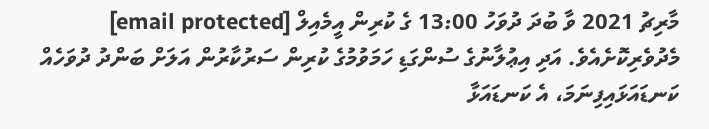މާރިޗު 2021 ވާ ބުދަ ދުވަހު 13:00 ގެ ކުރިން އީމެއިލް [email protected] މެދުވެރިކޮށެއެވެ. އަދި އިޢުލާނުގެ ސުންގަޑި ހަމަވުމުގެ ކުރިން ސަރުކާރުން އަލަށް ބަންދު ދުވަހެއް ކަނޑައަޅައިފިނަމަ، އެ ކަނޑައަޅާ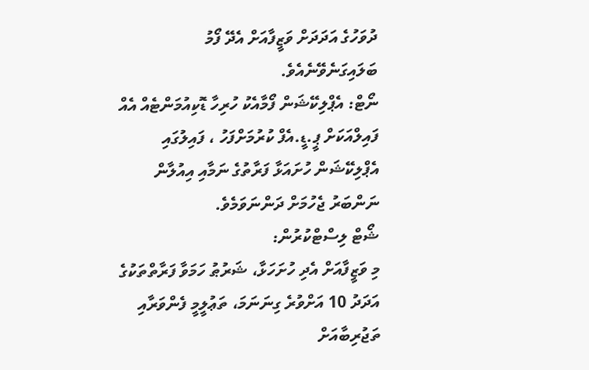ދުވަހުގެ އަދަދަށް ވަޒީފާއަށް އެދޭ ފޯމު ބަލައިގަނެވޭނެއެވެ.
ނޯޓް: އެޕްލިކޭޝަން ފޯމާއެކު ހުރިހާ ޑޮކިއުމަންޓެއް އެއް ފައިލްއަކަށް ޕީ.ޑީ.އެފް ކުރުމަށްފަހު ، ފައިލުގައި އެޕްލިކޭޝަން ހުށައަޅާ ފަރާތުގެ ނަމާއި އިއުލާން ނަންބަރު ޖެހުމަށް ދަންނަވަމެވެ.
ޝޯޓް ލިސްޓްކުރުން:
މި ވަޒީފާއަށް އެދި ހުށަހަޅާ، ޝަރުޠު ހަމަވާ ފަރާތްތަކުގެ އަދަދު 10 އަށްވުރެ ގިނަނަމަ، ތަޢުލީމީ ފެންވަރާއި ތަޖުރިބާއަށް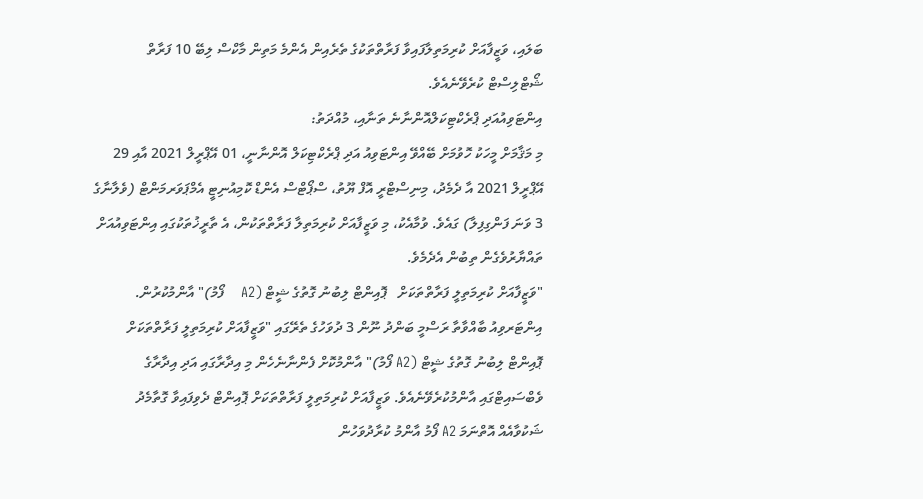ބަލައި، ވަޒީފާއަށް ކުރިމަތިލާފައިވާ ފަރާތްތަކުގެ ތެރެއިން އެންމެ މަތިން މާކްސް ލިބޭ 10 ފަރާތް ޝޯޓްލިސްޓް ކުރެވޭނެއެވެ.
އިންޓަވިއުއަދި ޕްރެކްޓިކަލްއޮންނާނެ ތަނާއި، މުއްދަތު:
މި މަޤާމަށް މީހަކު ހޮވުމަށް ބޭއްވޭ އިންޓަވިއު އަދި ޕްރެކްޓިކަލް އޮންނާނީ، 01 އޭޕްރީލް 2021 އާއި 29 އޭޕްރީލް 2021 އާ ދެމެދު، މިނިސްޓްރީ އޮފް ޔޫތު، ސްޕޯޓްސް އެންޑް ކޮމިއުނިޓީ އެމްޕަވަރމަންޓް (ވެލާނާގެ 3 ވަނަ ފަންގިފިލާ) ގައެވެ. ވުމާއެކު، މި ވަޒީފާއަށް ކުރިމަތިލާ ފަރާތްތަކުން، އެ ތާރީޚުތަކުގައި އިންޓަވިއުއަށް ތައްޔާރުވެގެން ތިބުން އެދެމެވެ.
"ވަޒީފާއަށް ކުރިމަތިލީ ފަރާތްތަކަށް   ޕޮއިންޓް ލިބުނު ގޮތުގެ ޝީޓް (A2    ފޯމު)" އާންމުކުރުން.
އިންޓަރވިއު ބާއްވާތާ ރަސްމީ ބަންދު ނޫން 3 ދުވަހުގެ ތެރޭގައި "ވަޒީފާއަށް ކުރިމަތިލީ ފަރާތްތަކަށް ޕޮއިންޓް ލިބުނު ގޮތުގެ ޝީޓް (A2 ފޯމު)" އާންމުކޮށް ފެންނާނެހެން މި އިދާރާގައި އަދި އިދާރާގެ ވެބްސައިޓްގައި އާންމުކުރެވޭނެއެވެ. ވަޒީފާއަށް ކުރިމަތިލީ ފަރާތްތަކަށް ޕޮއިންޓް ދެވިފައިވާ ގޮތާމެދު ޝަކުވާއެއް އޮތްނަމަ A2 ފޯމު އާންމު ކުރާދުވަހުން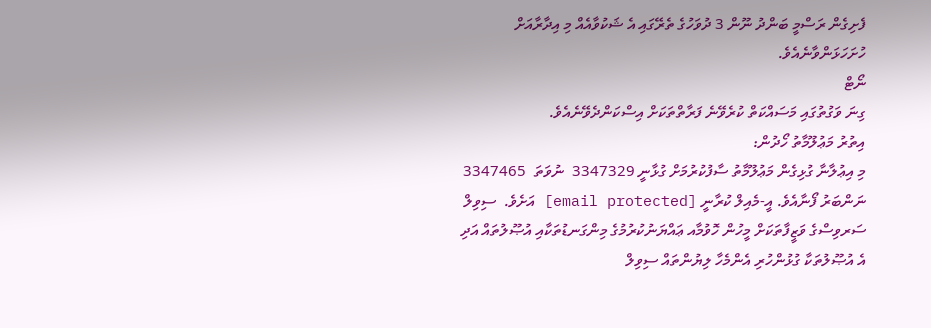ފެށިގެން ރަސްމީ ބަންދު ނޫން 3 ދުވަހުގެ ތެރޭގައި އެ ޝަކުވާއެއް މި އިދާރާއަށް ހުށަހަޅަންވާނެއެވެ.
ނޯޓް
ގިނަ ވަގުތުގައި މަސައްކަތް ކުރެވޭނެ ފަރާތްތަކަށް އިސްކަންދެވޭނެއެވެ.
އިތުރު މަޢުލޫމާތު ހޯދުން:
މި އިޢުލާނާ ގުޅިގެން މަޢުލޫމާތު ސާފުކުރުމަށް ގުޅާނީ 3347329  ނުވަތަ  3347465 ނަންބަރު ފޯނާއެވެ. އީ-މެއިލް ކުރާނީ [email protected] އަށެވެ.  ސިވިލް ސަރވިސްގެ ވަޒީފާތަކަށް މީހުން ހޮވުމާއ ޢައްޔަނުކުރުމުގެ މިންގަނޑުތަކާއި އުޞޫލުތައް އަދި އެ އުޞޫލުތަކާ ގުޅުންހުރި އެންމެހާ ލިޔުންތައް ސިވިލް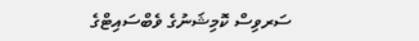ސަރވިސް ކޮމިޝަނުގެ ވެބްސައިޓްގެ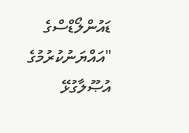ޑައުންލޯޑްސްގެ "އައްޔަނުކުރުމުގެ އުޞޫލާގުޅޭ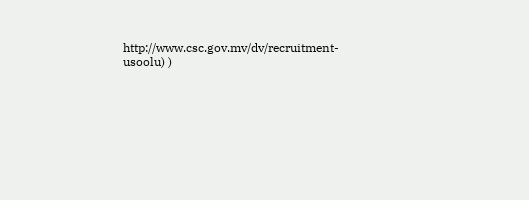http://www.csc.gov.mv/dv/recruitment-usoolu) )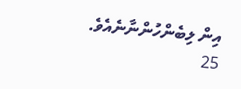އިން ލިބެންހުންނާނެއެވެ.
25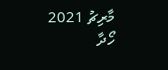މާރިޗު 2021
ހޯދާ